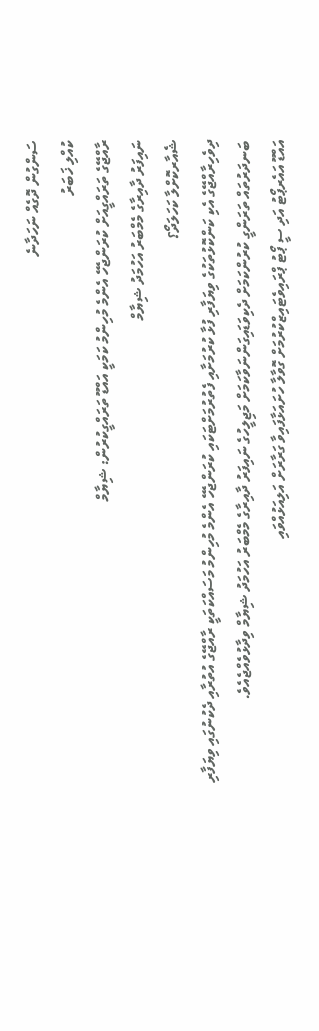ސަންގުން ދޮގެއް ނަހަދާނެ
ކުއްލި ޚަބަރު
ރާއްޖޭގެ ތަރައްގީއަށް ކުރަންޖެހޭ އެންމެ މުހިންމު ކަމަކީ އައްޑޫ ތަރައްގީކުރުން: ޝިޔާމް
ނައިފަރު ދާއިރާގެ މެމްބަރު އަހުމަދު ޝިޔާމް
ޝެއާރކޮށްލާ ކަހަލަދޯ؟
ދިވެހިރާއްޖޭގެ އެކި ކަންކޮޅުތަކުގެ ވިޔަފާރި ފުޅާ ކުރުމަށާއި ފެތުރުމަށްޓަކައި ކުރަންޖެހޭ އެންމެ މުހިންމު މަސައްކަތަކީ ރާއްޖޭގެ އުތުރާއި ދެކުނުގައި ވިޔަފާރި ބަނދަރުތައް ތަރަންގީ ކުރުންކަމަށް ދެކިވަޑައިގަންނަވާކަމަށް މަޖިލީހުގެ ނައިފަރު ދާއިރާގެ މެމްބަރު އަހުމަދު ޝިޔާމް ވިދާޅުވެއްޖެއެވެ.
އައްޑޫ އައެރޕޯޓު އަދި ސީ ޕޯޓު ޕްރައިވެޓައިޒްކުރުމަށް ގޮވާލާ ހުށައަޅާފައިވާ ގަރާރަށް އަލިއަޅުއްވައި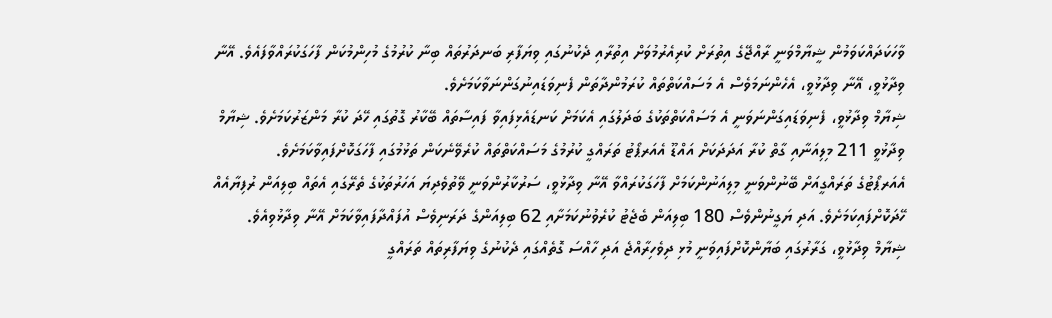ވާހަކަދައްކަވަމުން ޝީޔާމްވަނީ ރާއްޖޭގެ އިތުރަށް ކުރިއެރުމުވަށް އިތުރާއި ދެކުނުގައި ވިޔަފާރި ބަނދަރުތައް ބިނާ ކުރުމުގެ މުހިންމުކަން ފާހަގަކުރައްވާފައެވެ. އޭނާ ވިދާޅުވީ، އޭނާ ވިދާޅުވީ، އެހެންނަމަވެސް އެ މަސައްކަތްތައް ކުރަމުންދާތަން ފެނިވަޑައިނުގަންނަވާކަމަށެވެ.
ޝިޔާމް ވިދާޅުވީ، ފެނިވަޑައިގަންނަވަނީ އެ މަސައްކަތްތަކުގެ ބަދަލުގައި އެކަމަށް ކަނޑައެޅިފައިވާ ފައިސާތައް ބޭކާރު ގޮތުގައި ހޭދަ ކުރާ މަންޒަރުކަމަށެވެ. ޝިޔާމް ވިދާޅުވީ 211 މިލިއަނާއި ގާތް ކުރާ އަދަދަކަށް އައްޑޫ އެއަރޕޯޓު ތަރައްގީ ކުރުމުގެ މަސައްކަތްތައް ކުރެވޭނެކަން ތަޅުމުގައި ފާހަގަކޮށްފައިވާކަމަށެވެ.
އެއަރޕޯޓުގެ ތަރައްގީއަށް ބޭނުންވަނީ މިލިއަނުންކަމަށް ފާހަގަކުރައްވާ އޭނާ ވިދާޅުވީ، ސަރުކާރުންވަނީ ވޭތުވެދިޔަ އަހަރުތަކުގެ ތެރޭގައި އެތައް ބިލިއަން ރުފިޔާއެއް ހޭދަކޮށްފައިކަމަށެވެ. އަދި ޔަގީނުންވެސް 180 ބިލިއަން ބެޖެޓު ކުރެވުނުކަމަށާއި 62 ބިލިއަންގެ ދަރަނިވެސް އުފައްދާފައިވާކަމަށް އޭނާ ވިދާޅުވިއެވެ.
ޝިޔާމް ވިދާޅުވީ، ގަރާރުގައި ބަޔާންކޮށްފައިވަނީ މުޅި ދިވެހިރާއްޖެ އަދި ހާއްސަ ގޮތެއްގައި ދެކުނުގެ ވިޔަފާރިތައް ތަރައްގީ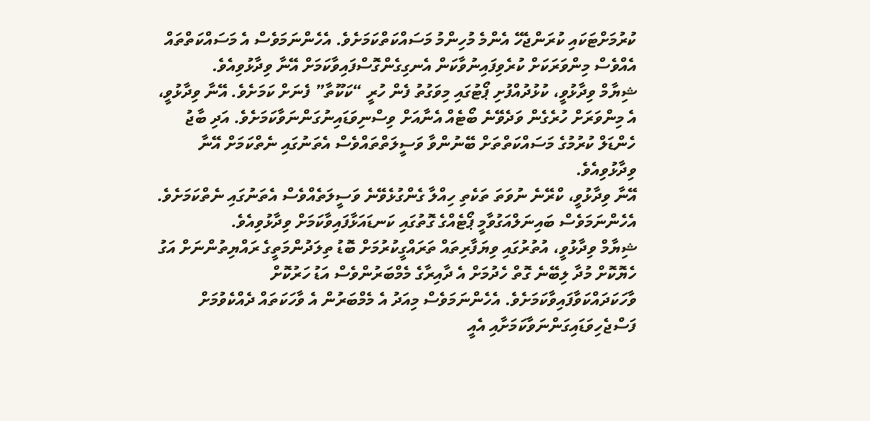ކުރުމަށްޓަކައި ކުރަންޖެހޭ އެންމެ މުހިންމު މަސައްކަތްކަމަށެވެ. އެހެންނަމަވެސް އެ މަސައްކަތްތައް އެއްވެސް މިންވަރަކަށް ކުރެވިފައިނުވާކަން އެނގިގެންގޮސްފައިވާކަމަށް އޭނާ ވިދާޅުވިއެވެ.
ޝިޔާމް ވިދާޅުވީ، ކުޅުދުއްފުށި ޕޯޓުގައި މިވަގުތު ފެން ހުރީ “ކަކޫތާ” ފެނަށް ކަމަށެވެ. އޭނާ ވިދާޅުވީ، އެ މިންވަރަށް ހުރެގެން ވަދެވޭނެ ބޯޓެއް އެނާއަށް ވިސްނިވަޑައިނުގަންނަވާކަމަށެވެ. އަދި ބާޖު ހެންޑަލް ކުރުމުގެ މަސައްކަތްތަށް ބޭނުންވާ ވަސީލަތްތައްވެސް އެތަނުގައި ނެތްކަމަށް އޭނާ ވިދާޅުވިއެވެ.
އޭނާ ވިދާޅުވީ، ކްރޭނެ ނުވަތަ ތަކެތި ހިއްލާ ގެންގުޅެވޭނެ ވަސީލަތެއްވެސް އެތަނުގައި ނެތްކަމަށެވެ. އެހެންނަމަވެސް ބައިނަލްއަގުވާމީ ޕޯޓެއްގެ ގޮތުގައި ކަނޑައަޅާފައިވާކަމަށް ވިދާޅުވިއެވެ.
ޝިޔާމް ވިދާޅުވީ، އުތުރުގައި ވިޔަފާރިތައް ތަރައްގީކުރުމަށް ބޮޑު ތިލަދުންމަތީގެ ރައްޔިތުންނަށް އަގު ހެޔޮކޮށް މުދާ ލިބޭނެ ގޮތް ހެދުމަށް އެ ދާއިރާގެ މެމްބަރުންވެސް އަޑު ހަރުކޮށް ވާހަކަދައްކަވާފައިވާކަމަށެވެ. އެހެންނަމަވެސް މިއަދު އެ މެމްބަރުން އެ ވާހަކަތައް ދެއްކެވުމަށް ފަސްޖެހިވަޑައިގަންނަވާކަމަށާއި އެއީ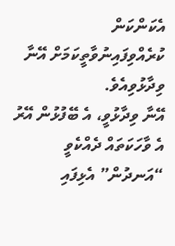އެކަންކަން ކުރެއްވިފައިނުވާތީކަމަށް އޭނާ ވިދާޅުވިއެވެ.
އޭނާ ވިދާޅުވީ، އެ ބޭފުޅުން އޭރު އެ ވާހަކަތައް ދެއްކެވީ “އަނދުން” އެޅިފައި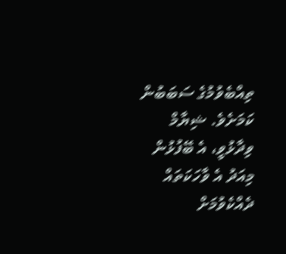ތިއްބެވުމުގެ ސަބަބުން ކަމަށެވެ. ޝިޔާމް ވިދާޅުވީ، އެ ބޭފުޅުން މިއަދު އެ ވާހަކަތައް ދެއްކެވުމަށް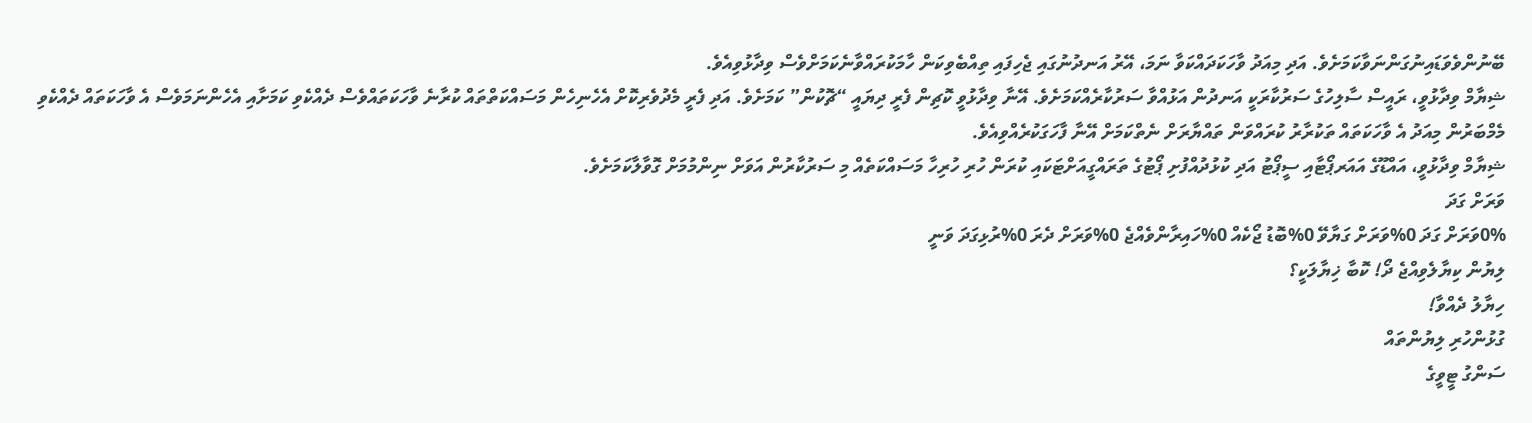ބޭނުންވެވަޑައިނުގަންނަވާކަމަށެވެ. އަދި މިއަދު ވާހަކަދައްކަވާ ނަމަ، އޭރު އަނދުނުގައި ޖެހިފައި ތިއްބެވިކަން ހާމަކުރައްވާނެކަމަށްވެސް ވިދާޅުވިއެވެ.
ޝިޔާމް ވިދާޅުވީ، ރައީސް ސާލިހުގެ ސަރުކާރަކީ އަނދުން އަޅުއްވާ ސަރުކާރެއްކަމަށެވެ. އޭނާ ވިދާޅުވީ ކޮޗިން ފެރީ ދިޔައީ “ޗޮކުން” ކަމަށެވެ. އަދި ފެރީ މެދުވެރިކޮށް އެހެނިހެން މަސައްކަތްތައް ކުރާނެ ވާހަކަތައްވެސް ދެއްކެވި ކަމަށާއި އެހެންނަމަވެސް އެ ވާހަކަތައް ދެއްކެވި މެމްބަރުން މިއަދު އެ ވާހަކަތައް ތަކުރާރު ކުރައްވަން ތައްޔާރަށް ނެތްކަމަށް އޭނާ ފާހަގަކުރެއްވިއެވެ.
ޝިޔާމް ވިދާޅުވީ، އައްޑޫގެ އައަރޕޯޓާއި ސީޕޯޓު އަދި ކުޅުދުއްފުށި ޕޯޓުގެ ތަރައްގީއަށްޓަކައި ކުރަން ހުރި ހުރިހާ މަސައްކަތެއް މި ސަރުކާރުން އަވަށް ނިންމުމަށް ގޮވާލާކަމަށެވެ.
ވަރަށް ގަދަ
0%ވަރަށް ގަދަ 0%ވަރަށް ގަޔާވޭ 0%ބޮޑު ޖޯކެއް 0%ހައިރާންވެއްޖެ 0%ވަރަށް ދެރަ 0%ރުޅިގަދަ ވަނީ
ލިޔުން ކިޔާލެވިއްޖެ ދޯ! ކޮބާ ޚިޔާލަކީ؟
ހިޔާލު ދެއްވާ!
ގުޅުންހުރި ލިޔުންތައް
ސަންގު ޓީވީގެ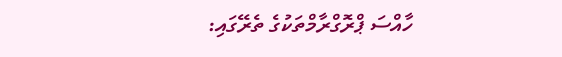ހާއްސަ ޕްރޮގްރާމްތަކުގެ ތެރޭގައި: